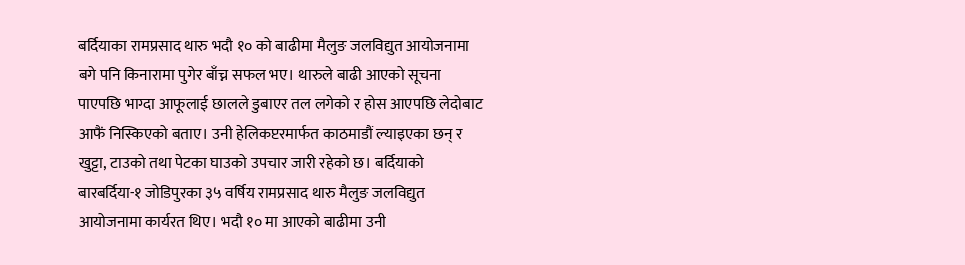बर्दियाका रामप्रसाद थारु भदौ १० को बाढीमा मैलुङ जलविद्युत आयोजनामा बगे पनि किनारामा पुगेर बाँच्न सफल भए। थारुले बाढी आएको सूचना पाएपछि भाग्दा आफूलाई छालले डुबाएर तल लगेको र होस आएपछि लेदोबाट आफैं निस्किएको बताए। उनी हेलिकप्टरमार्फत काठमाडौं ल्याइएका छन् र खुट्टा, टाउको तथा पेटका घाउको उपचार जारी रहेको छ। बर्दियाको बारबर्दिया-१ जोडिपुरका ३५ वर्षिय रामप्रसाद थारु मैलुङ जलविद्युत आयोजनामा कार्यरत थिए। भदौ १० मा आएको बाढीमा उनी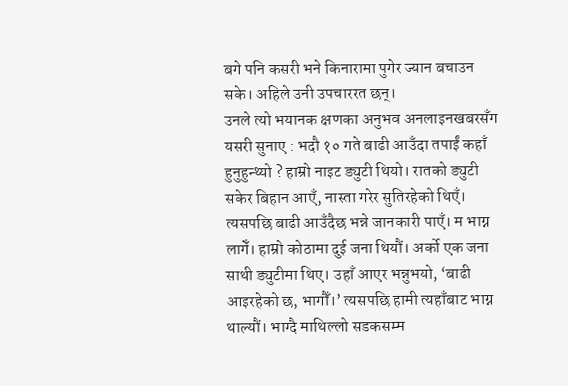बगे पनि कसरी भने किनारामा पुगेर ज्यान बचाउन सके। अहिले उनी उपचाररत छन्।
उनले त्यो भयानक क्षणका अनुभव अनलाइनखबरसँग यसरी सुनाए : भदौ १० गते बाढी आउँदा तपाईं कहाँ हुनुहुन्थ्यो ? हाम्रो नाइट ड्युटी थियो। रातको ड्युटी सकेर बिहान आएँ, नास्ता गरेर सुतिरहेको थिएँ। त्यसपछि बाढी आउँदैछ भन्ने जानकारी पाएँ। म भाग्न लागेँ। हाम्रो कोठामा दुई जना थियौं। अर्को एक जना साथी ड्युटीमा थिए। उहाँ आएर भन्नुभयो, ‘बाढी आइरहेको छ, भागौँ।’ त्यसपछि हामी त्यहाँबाट भाग्न थाल्यौं। भाग्दै माथिल्लो सडकसम्म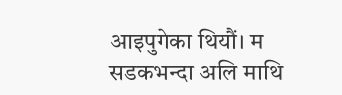आइपुगेका थियौं। म सडकभन्दा अलि माथि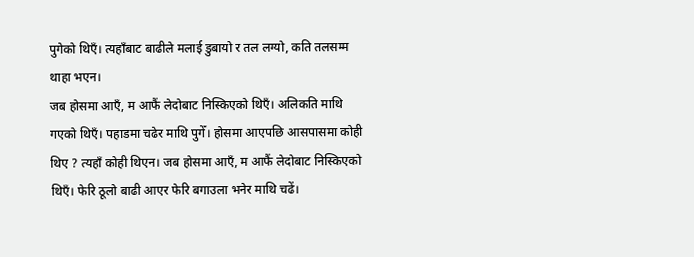पुगेको थिएँ। त्यहाँबाट बाढीले मलाई डुबायो र तल लग्यो, कति तलसम्म थाहा भएन।
जब होसमा आएँ, म आफैं लेदोबाट निस्किएको थिएँ। अलिकति माथि गएको थिएँ। पहाडमा चढेर माथि पुगेँ। होसमा आएपछि आसपासमा कोही थिए ? त्यहाँ कोही थिएन। जब होसमा आएँ, म आफैं लेदोबाट निस्किएको थिएँ। फेरि ठूलो बाढी आएर फेरि बगाउला भनेर माथि चढें।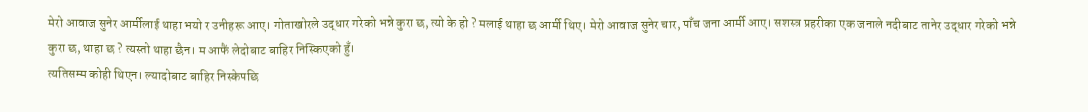मेरो आवाज सुनेर आर्मीलाई थाहा भयो र उनीहरू आए। गोताखोरले उद्धार गरेको भन्ने कुरा छ, त्यो के हो ? मलाई थाहा छ आर्मी थिए। मेरो आवाज सुनेर चार, पाँच जना आर्मी आए। सशस्त्र प्रहरीका एक जनाले नदीबाट तानेर उद्धार गरेको भन्ने कुरा छ, थाहा छ ? त्यस्तो थाहा छैन। म आफैं लेदोबाट बाहिर निस्किएको हुँ।
त्यतिसम्म कोही थिएन। ल्यादोबाट बाहिर निस्केपछि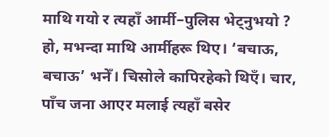माथि गयो र त्यहाँ आर्मी–पुलिस भेट्नुभयो ? हो, मभन्दा माथि आर्मीहरू थिए। ‘बचाऊ, बचाऊ’ भनेँ। चिसोले कापिरहेको थिएँ। चार, पाँच जना आएर मलाई त्यहाँ बसेर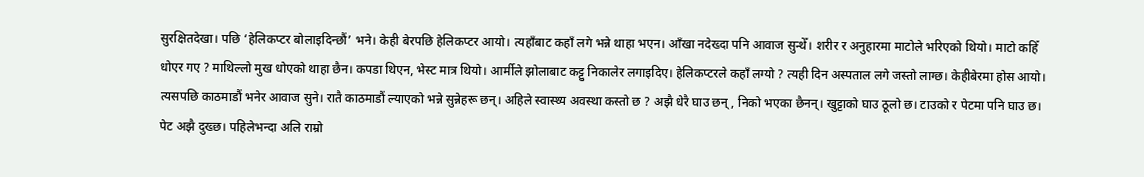सुरक्षितदेखा। पछि ‘हेलिकप्टर बोलाइदिन्छौं’ भने। केही बेरपछि हेलिकप्टर आयो। त्यहाँबाट कहाँ लगे भन्ने थाहा भएन। आँखा नदेख्दा पनि आवाज सुन्थेँ। शरीर र अनुहारमा माटोले भरिएको थियो। माटो कहिँ धोएर गए ? माथिल्लो मुख धोएको थाहा छैन। कपडा थिएन, भेस्ट मात्र थियो। आर्मीले झोलाबाट कट्टु निकालेर लगाइदिए। हेलिकप्टरले कहाँ लग्यो ? त्यही दिन अस्पताल लगे जस्तो लाग्छ। केहीबेरमा होस आयो। त्यसपछि काठमाडौं भनेर आवाज सुने। रातै काठमाडौं ल्याएको भन्ने सुन्नेहरू छन्। अहिले स्वास्थ्य अवस्था कस्तो छ ? अझै धेरै घाउ छन्, निको भएका छैनन्। खुट्टाको घाउ ठूलो छ। टाउको र पेटमा पनि घाउ छ। पेट अझै दुख्छ। पहिलेभन्दा अलि राम्रो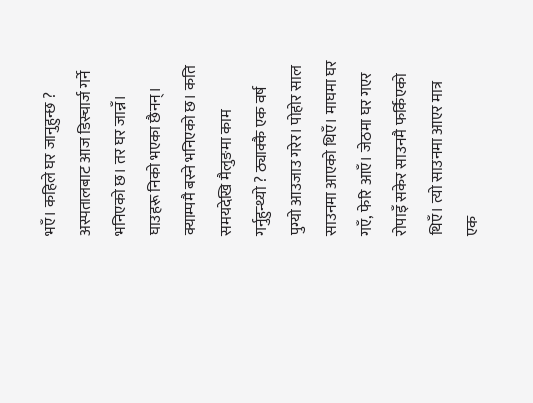भएँ। कहिले घर जानुहुन्छ ? अस्पतालबाट आज डिस्चार्ज गर्ने भनिएको छ। तर घर जान्नँ। घाउहरू निको भएका छैनन्। क्याम्पमै बस्ने भनिएको छ। कति समयदेखि मैलुङमा काम गर्नुहुन्थ्यो ? ठ्याक्कै एक वर्ष पुग्यो आउजाउ गरेर। पोहोर साल साउनमा आएको थिएँ। माघमा घर गएँ, फेरि आएँ। जेठमा घर गएर रोपाइँ सकेर साउनमै फर्किएको थिएँ। त्यो साउनमा आएर मात्र एक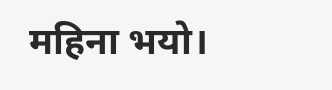महिना भयो।